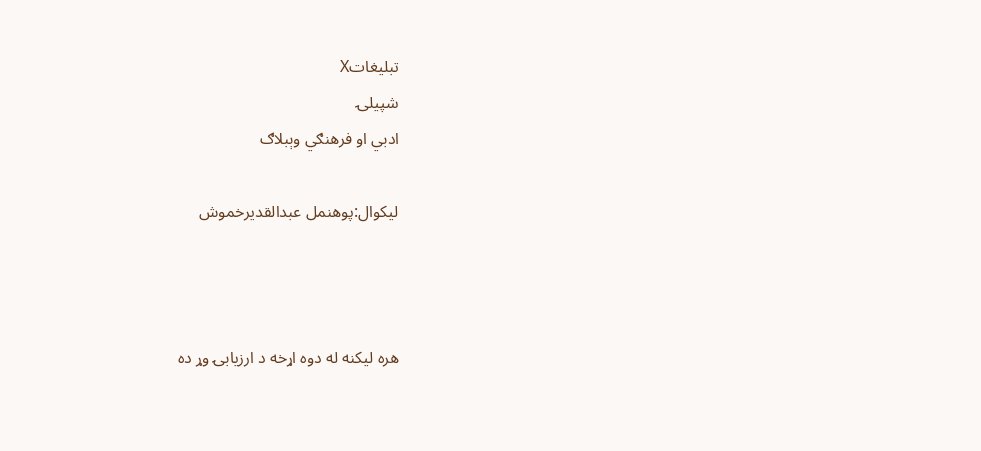تبليغاتX
شپيلۍ
ادبي او فرهنګي وېبلاګ

ليكوال:پوهنمل عبدالقديرخموش



هره ليكنه له دوه اړخه د ارزيابۍ وړ ده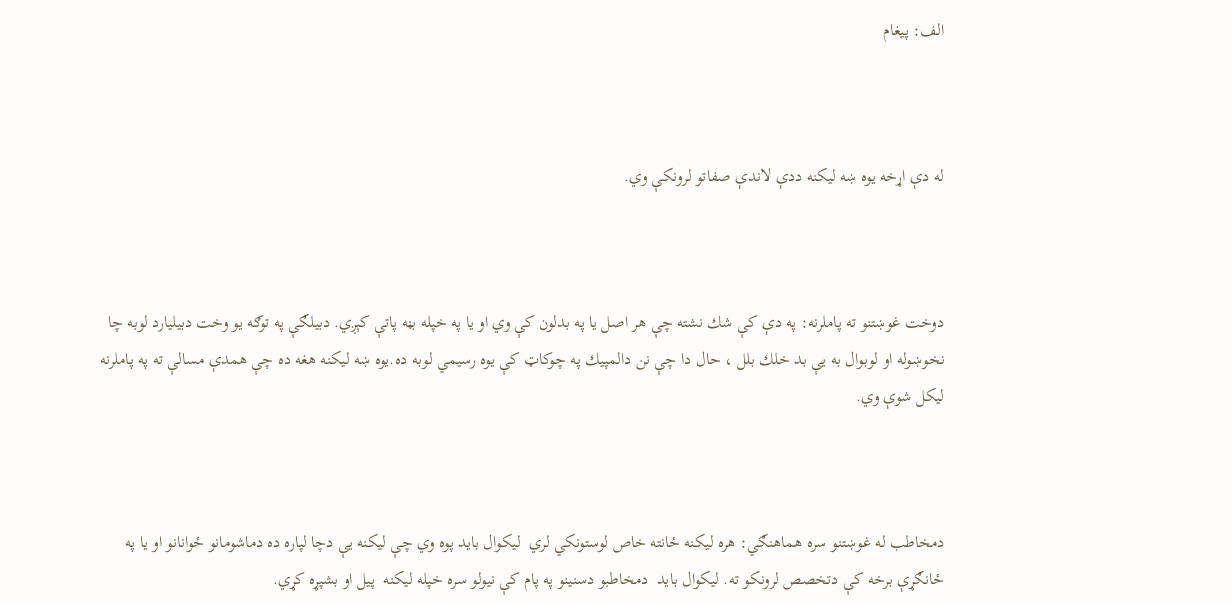الف: پيغام



له دې اړخه يوه ښه ليكنه ددې لاندې صفاتو لرونكې وي.



دوخت غوښتنو ته پاملرنه: په دې كې شك نشته چې هر اصل يا په بدلون كې وي او يا په خپله بڼه پاتې كېږي. دبيلګې په توګه يو وخت دبيليارد لوبه چا نخوښوله او لوبوال به يې بد خلك بلل ، حال دا چې نن دالمپيك په چوكاټ كې يوه رسيمي لوبه ده.يوه ښه ليكنه هغه ده چې همدې مسالې ته په پاملرنه ليكل شوې وي.



دمخاطب له غوښتنو سره هماهنګي: هره ليكنه ځانته خاص لوستونكي لري  ليكوال بايد پوه وي چې ليكنه يې دچا لپاره ده دماشومانو ځوانانو او يا په ځانګړې برخه كې دتخصص لرونكو ته. ليكوال بايد  دمخاطبو دسنينو په پام كې نيولو سره خپله ليكنه  پيل او بشپړه كړي.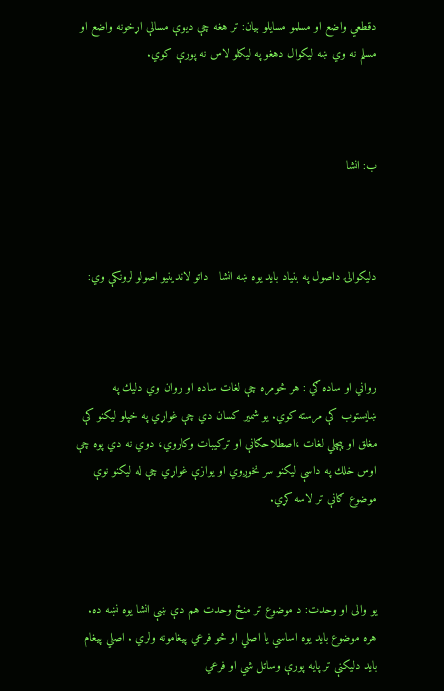دقطعي واضع او مسلمو مسايلو بيان: تر هغه چې ديوې مسالې اړخونه واضع او مسلم نه وي ښه ليكوال دهغو په ليكلو لاس نه پورې كوي.



ب: انشا



دليكوالۍ داصول په بنياد بايد يوه ښه انشا   داتو لاندينيو اصولو لرونكې وي:



رواني او ساده ګي : هر څومره چې لغات ساده او روان وي دليك په ښايستوب كې مرسته كوي. يو شمير كسان دي چې غواړي په خپلو ليكنو كې مغلق او پېچلي لغات ،اصطلاحګانې او تركيبات وكاروي، دوي نه دي پوه چې اوس خلك په داسې ليكنو سر نخوږوي او يوازې غواړي چې له ليكنو نوې موضوع ګانې تر لاسه كړي.



يو والى او وحدت: د موضوع تر منځ وحدت هم دې ښې انشا يوه نښه ده. هره موضوع بايد يوه اساسي يا اصلي او څو فرعي پيغامونه ولري . اصلي پيغام بايد دليكنې تر پايه پورې وساتل شي او فرعي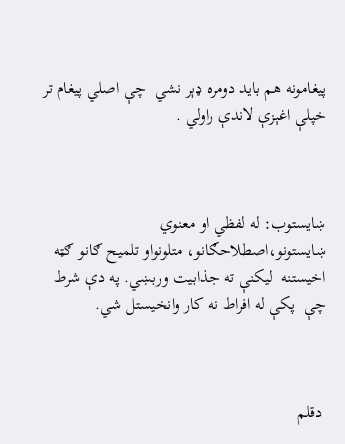پيغامونه هم بايد دومره ډېر نشي  چې اصلي پيغام تر خپلې اغېزې لاندې راولي .



ښايستوب: له لفظي او معنوي ښايستونو،اصطلاحګانو، متلونواو تلميح ګانو ګټه اخيستنه  ليكنې ته جذابيت وربښي. په دې شرط چې  پكې له افراط نه كار وانخيستل شي.



 دقلم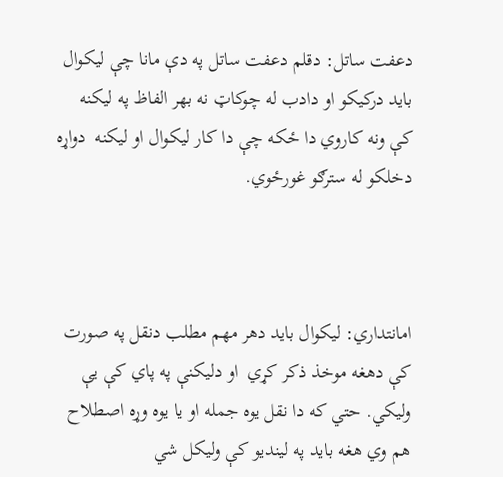دعفت ساتل: دقلم دعفت ساتل په دې مانا چې ليكوال بايد دركيكو او دادب له چوكاټ نه بهر الفاظ په ليكنه كې ونه كاروي دا ځكه چې دا كار ليكوال او ليكنه  دواړه دخلكو له سترګو غورځوي.



امانتداري: ليكوال بايد دهر مهم مطلب دنقل په صورت كې دهغه موخذ ذكر كړي  او دليكنې په پاي كې يې وليكي. حتي كه دا نقل يوه جمله او يا يوه وړه اصطلاح هم وي هغه بايد په لينديو كې وليكل شي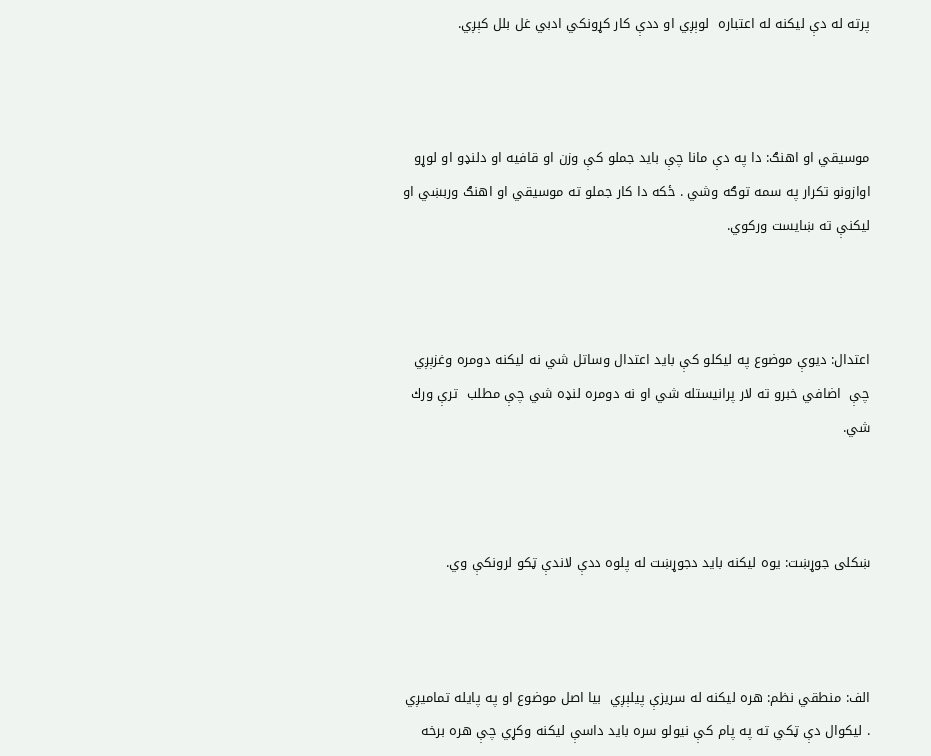پرته له دې ليكنه له اعتباره  لوېږي او ددې كار كړونكي ادبي غل بلل كېږي.



موسيقي او اهنګ: دا په دې مانا چې بايد جملو كې وزن او قافيه او دلنډو او لوړو اوازونو تكرار په سمه توګه وشي . ځكه دا كار جملو ته موسيقي او اهنګ وربښي او ليكنې ته ښايست وركوي.



اعتدال: ديوې موضوع په ليكلو كې بايد اعتدال وساتل شي نه ليكنه دومره وغزېږي چې  اضافي خبرو ته لار پرانيستله شي او نه دومره لنډه شي چې مطلب  ترې ورك شي.



ښكلى جوړښت: يوه ليكنه بايد دجوړښت له پلوه ددې لاندې ټكو لرونكې وي.



الف: منطقي نظم: هره ليكنه له سريزې پيلېږي  بيا اصل موضوع او په پايله تماميږي . ليكوال دې ټكي ته په پام كې نيولو سره بايد داسې ليكنه وكړي چې هره برخه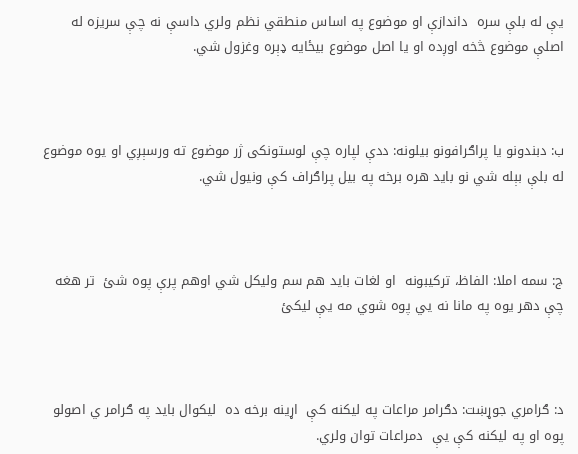يې له بلې سره  داندازې او موضوع په اساس منطقي نظم ولري داسې نه چې سريزه له اصلې موضوع څخه اوږده او يا اصل موضوع بيځايه ډېره وغزول شي.



ب: دبندونو يا پراګرافونو بيلونه: ددې لپاره چې لوستونكى ژر موضوع ته ورسېږي او يوه موضوع له بلې بېله شي نو بايد هره برخه په بيل پراګراف كې ونيول شي.



ج: سمه املا: الفاظ، تركيبونه  او لغات بايد هم سم وليكل شي اوهم پرې پوه شئ  تر هغه چې دهر يوه په مانا نه يي پوه شوي مه يې ليكئ



د: ګرامري جوړښت: دګرامر مراعات په ليكنه كې  اړينه برخه ده  ليكوال بايد په ګرامر ي اصولو پوه او په ليكنه كې يې  دمراعات توان ولري.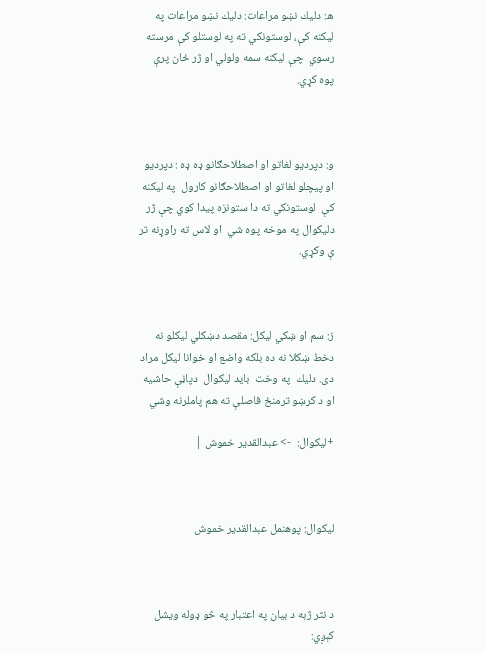ه: دليك نښو مراعات: دليك نښو مراعات په ليكنه كې، لوستونكي ته په لوستلو كې مرسته رسوي  چې ليكنه سمه ولولي او ژر ځان پرې پوه كړي.



و: دپرديو لغاتو او اصطلاحګانو ډه ډه : دپرديو او پيچلو لغاتو او اصطلاحګانو كارول  په ليكنه كې  لوستونكي ته دا ستونزه پيدا كوي چې ژر دليكوال په موخه پوه شي  او لاس ته راوړنه تر ې وكړي.



ز: سم او ښكي ليكل: مقصد دښكلي ليكلو نه دخط ښكلا نه ده بلكه واضع او خوانا ليكل مراد دى. دليك  په وخت  بايد ليكوال  دپاڼې حاشيه او د كرښو ترمنځ فاصلې ته هم پاملرنه وشي

+ليكوال:  -> عبدالقدير خموش |



ليكوال: پوهنمل عبدالقدير خموش



د نثر ژبه د بيان په اعتبار په څو ډوله ويشل كېږي: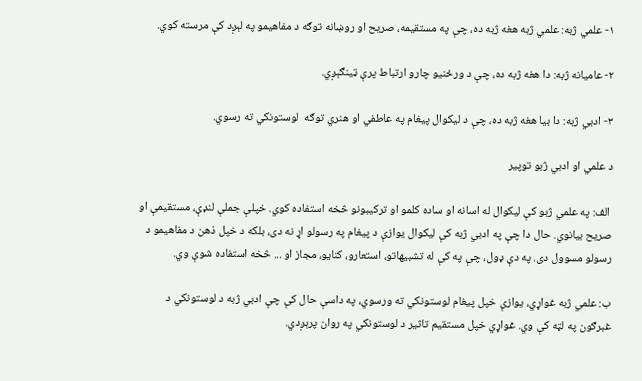۱- علمي ژبه: علمي ژبه هغه ژبه ده، چې په مستقيمه، صريح او روښانه توګه د مفاهيمو په لېږد كې مرسته كوي.

۲- عاميانه ژبه: دا هغه ژبه ده، چې د ورځنيو چارو ارتباط پرې ټينګېږي.

۳- ادبي ژبه: دا بيا هغه ژبه ده، چې د ليكوال پيغام په عاطفي او هنري توګه  لوستونكي ته رسوي.

د علمي او ادبي ژبو توپير

 الف: په علمي ژبو كې ليكوال له اسانه او ساده كلمو او تركيبونو څخه استفاده كوي. خپلې جملې لنډې، مستقيمې او صريح بيانوي. حال دا چې په ادبي ژبه كې ليكوال يوازې د پيغام په رسولو اړ نه دى، بلكه د خپل ذهن د مفاهيمو د رسولو مسوول دى. په دې ډول، چې په كې له تشبيهاتو، استعارو، كنايو، مجاز او ... څخه استفاده شوې وي.

ب: علمي ژبه غواړي، يوازې خپل پيغام لوستونكي ته ورسوي، په داسې حال كې چې ادبي ژبه د لوستونكي د غبرګون په لټه كې وي. غواړي خپل مستقيم تاثير د لوستونكي په روان پرېږدي.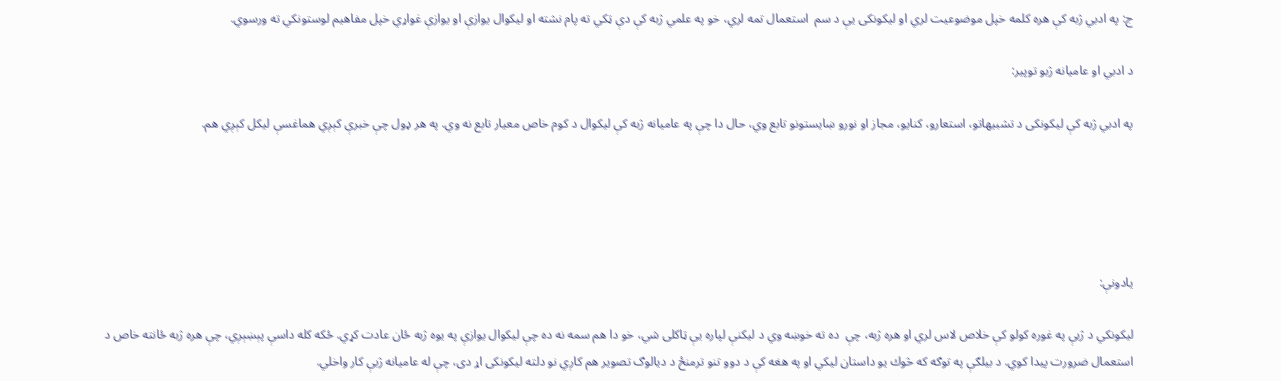ج: په ادبي ژبه كې هره كلمه خپل موضوعيت لري او ليكونكى يې د سم  استعمال تمه لري، خو په علمي ژبه كې دې ټكي ته پام نشته او ليكوال يوازې او يوازې غواړي خپل مفاهيم لوستونكي ته ورسوي.

د ادبي او عاميانه ژبو توپير:

په ادبي ژبه كې ليكونكى د تشبيهاتو، استعارو، كنايو، مجاز او نورو ښايستونو تابع وي، حال دا چې په عاميانه ژبه كې ليكوال د كوم خاص معيار تابع نه وي. په هر ډول چې خبرې كېږي هماغسې ليكل كېږي هم.





يادونې:

ليكونكي د ژبې په غوره كولو كې خلاص لاس لري او هره ژبه، چې  ده ته خوښه وي د ليكنې لپاره يې ټاكلى شي، خو دا هم سمه نه ده چې ليكوال يوازې په يوه ژبه ځان عادت كړي. ځكه كله داسې پېښېږي، چې هره ژبه ځانته خاص د استعمال ضرورت پيدا كوي. د بيلګې په توګه كه څوك يو داستان ليكي او په هغه كې د دوو تنو ترمنځ د ديالوګ تصوير هم كاږي نو دلته ليكونكى اړ دى، چې له عاميانه ژبې كار واخلي.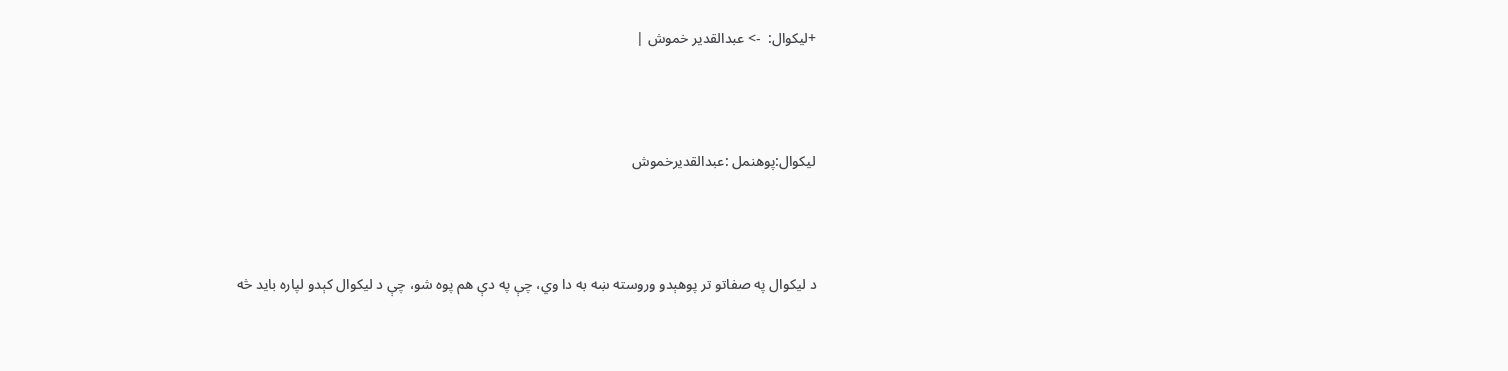+ليكوال:  -> عبدالقدير خموش |



ليكوال:پوهنمل :عبدالقديرخموش



د ليكوال په صفاتو تر پوهېدو وروسته ښه به دا وي، چې په دې هم پوه شو، چې د ليكوال كېدو لپاره بايد څه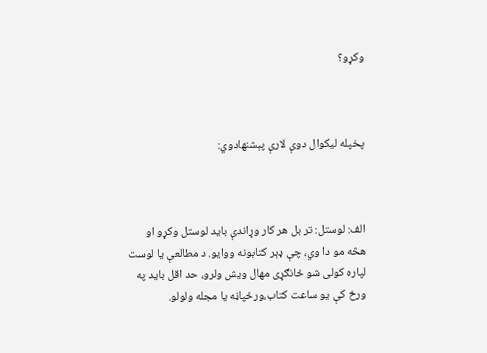وكړو؟



پخپله ليكوال دوې لارې پېشنهادوي:



الف: لوستل: تر بل هر كار وړاندې بايد لوستل وكړو او هڅه مو دا وي، چې ډېر كتابونه ووايو. د مطالعې يا لوست لپاره كولى شو ځانګړى مهال ويش ولرو، حد اقل بايد په ورځ كې يو ساعت كتاب،ورځپاڼه يا مجله ولولو.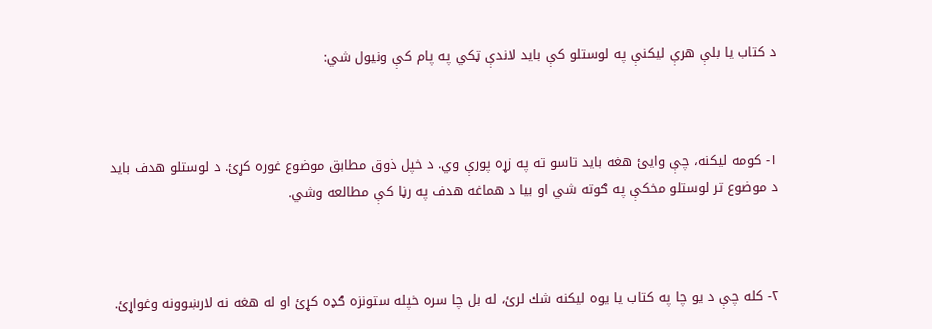د كتاب يا بلې هرې ليكنې په لوستلو كې بايد لاندې ټكي په پام كې ونيول شي:



۱- كومه ليكنه، چې وايئ هغه بايد تاسو ته په زړه پورې وي. د خپل ذوق مطابق موضوع غوره كړئ. د لوستلو هدف بايد د موضوع تر لوستلو مخكې په ګوته شي او بيا د هماغه هدف په رڼا كې مطالعه وشي.



۲- كله چې د يو چا په كتاب يا يوه ليكنه شك لرئ، له بل چا سره خپله ستونزه ګډه كړئ او له هغه نه لارښوونه وغواړئ.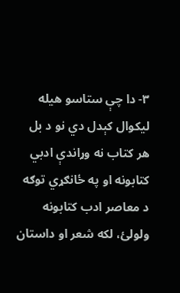۳- دا چې ستاسو هيله ليكوال كېدل دي نو د بل هر كتاب نه وړاندې ادبي كتابونه او په ځانګړي توګه د معاصر ادب كتابونه ولولئ، لكه شعر او داستان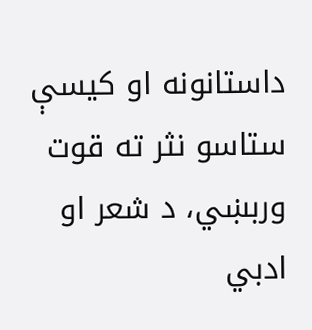داستانونه او كيسې ستاسو نثر ته قوت وربښي، د شعر او ادبي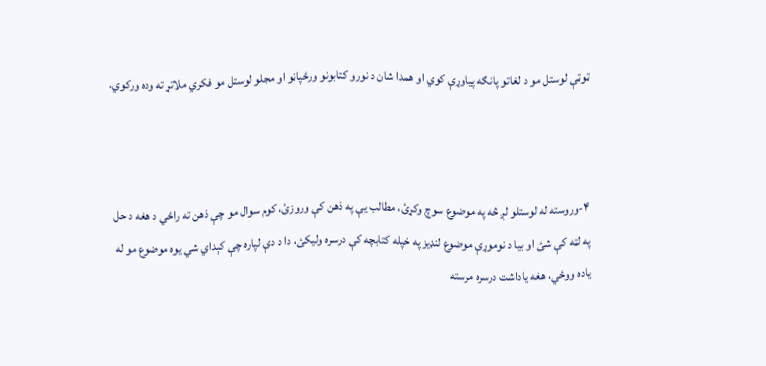ټوټې لوستل مو د لغاتو پانګه پياوړې كوي او همدا شان د نورو كتابونو ورځپاڼو او مجلو لوستل مو فكري ملاتړ ته وده وركوي.



۴-وروسته له لوستلو لږ څه په موضوع سوچ وكړئ، مطالب يې په ذهن كې وروزئ، كوم سوال مو چې ذهن ته راځي د هغه د حل په لټه كې شئ او بيا د نوموړې موضوع لنډيز په خپله كتابچه كې درسره وليكئ، دا د دې لپاره چې كېداي شي يوه موضوع مو له ياده ووځي، هغه ياداشت درسره مرسته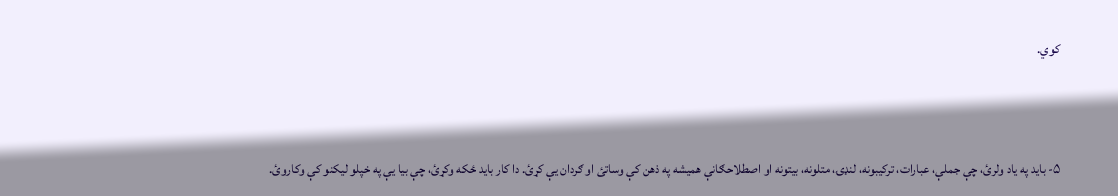كوي.



۵- بايد په ياد ولرئ، چې جملې، عبارات، تركيبونه، لنډۍ، متلونه، بيتونه او اصطلاحګانې هميشه په ذهن كې وساتئ او ګردان يې كړئ. دا كار بايد ځكه وكړئ، چې بيا يې په خپلو ليكنو كې وكاروئ.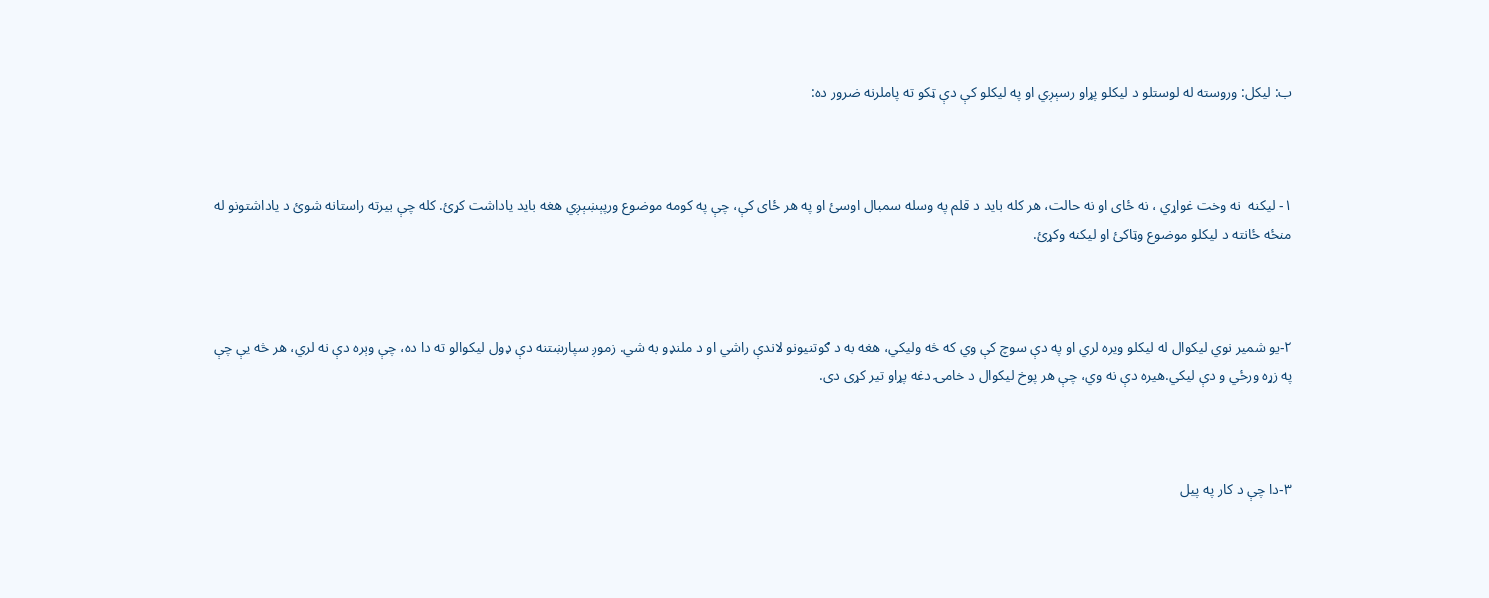ب: ليكل: وروسته له لوستلو د ليكلو پړاو رسېږي او په ليكلو كې دې ټكو ته پاملرنه ضرور ده:



۱- ليكنه  نه وخت غواړي ، نه ځاى او نه حالت، هر كله بايد د قلم په وسله سمبال اوسئ او په هر ځاى كې، چې په كومه موضوع ورپېښېږي هغه بايد ياداشت كړئ. كله چې بيرته راستانه شوئ د ياداشتونو له منځه ځانته د ليكلو موضوع وټاكئ او ليكنه وكړئ.



۲-يو شمير نوي ليكوال له ليكلو ويره لري او په دې سوچ كې وي كه څه وليكي، هغه به د ګوتنيونو لاندې راشي او د ملنډو به شي. زموږ سپارښتنه دې ډول ليكوالو ته دا ده، چې وېره دې نه لري، هر څه يې چې په زړه ورځي و دې ليكي.هيره دې نه وي، چې هر پوخ ليكوال د خامۍ دغه پړاو تير كړى دى.



۳-دا چې د كار په پيل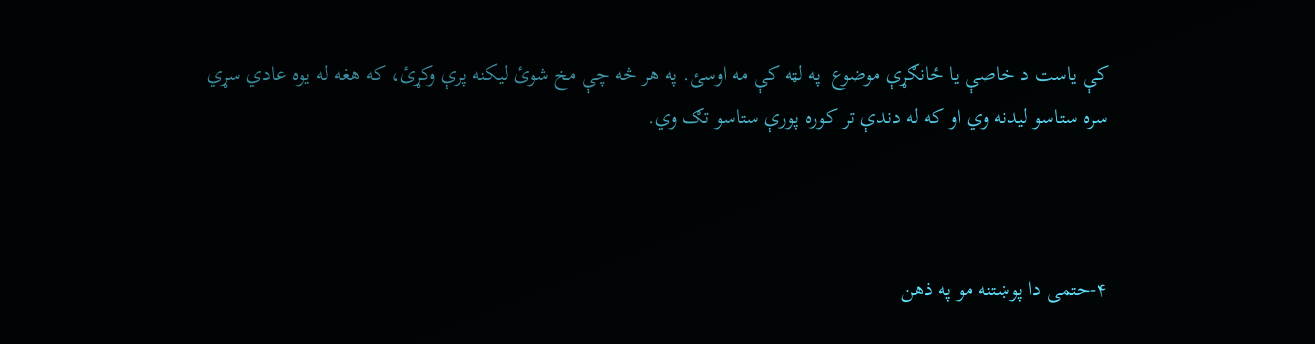كې ياست د خاصې يا ځانګړې موضوع  په لټه كې مه اوسئ. په هر څه چې مخ شوئ ليكنه پرې وكړئ، كه هغه له يوه عادي سړي سره ستاسو ليدنه وي او كه له دندې تر كوره پورې ستاسو تګ وي.



۴-حتمى دا پوښتنه مو په ذهن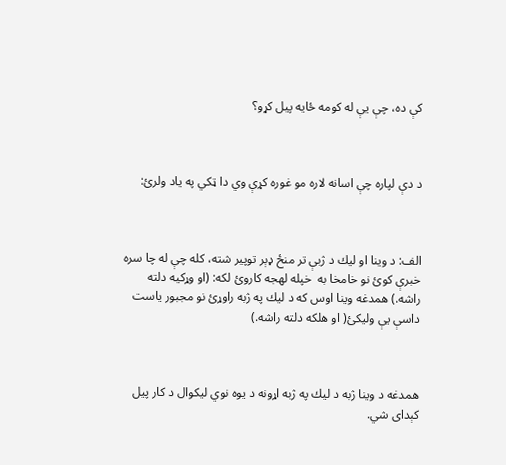كې ده، چې يې له كومه ځايه پيل كړو؟



د دې لپاره چې اسانه لاره مو غوره كړې وي دا ټكي په ياد ولرئ:



الف: د وينا او ليك د ژبې تر منځ ډېر توپير شته، كله چې له چا سره خبرې كوئ نو خامخا به  خپله لهجه كاروئ لكه: (او وړكيه دلته راشه.) همدغه وينا اوس كه د ليك په ژبه راوړئ نو مجبور ياست داسې يې وليكئ( او هلكه دلته راشه.)



همدغه د وينا ژبه د ليك په ژبه اړونه د يوه نوي ليكوال د كار پيل كېداى شي.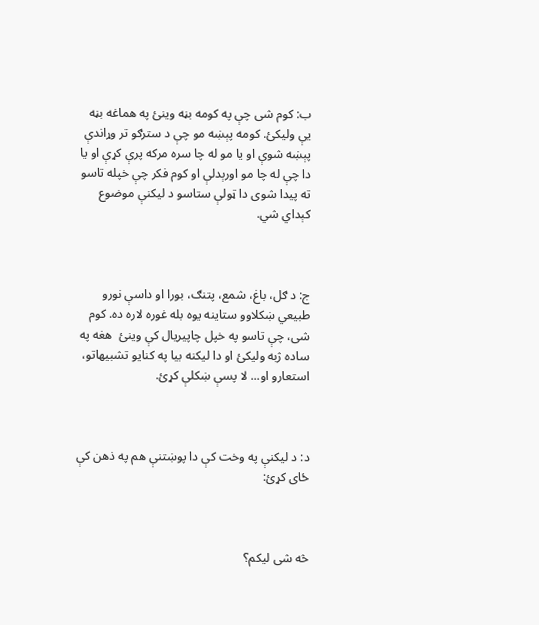ب: كوم شى چې په كومه بڼه وينئ په هماغه بڼه يې وليكئ. كومه پېښه مو چې د سترګو تر وړاندې پېښه شوې او يا مو له چا سره مركه پرې كړې او يا دا چې له چا مو اورېدلې او كوم فكر چې خپله تاسو ته پيدا شوى دا ټولې ستاسو د ليكنې موضوع كېداي شي.



ج: د ګل، باغ، شمع، پتنګ، بورا او داسې نورو طبيعي ښكلاوو ستاينه يوه بله غوره لاره ده. كوم شى، چې تاسو په خپل چاپيريال كې وينئ  هغه په ساده ژبه وليكئ او دا ليكنه بيا په كنايو تشبيهاتو، استعارو او... لا پسې ښكلې كړئ.



د: د ليكنې په وخت كې دا پوښتنې هم په ذهن كې ځاى كړئ:



څه شى ليكم؟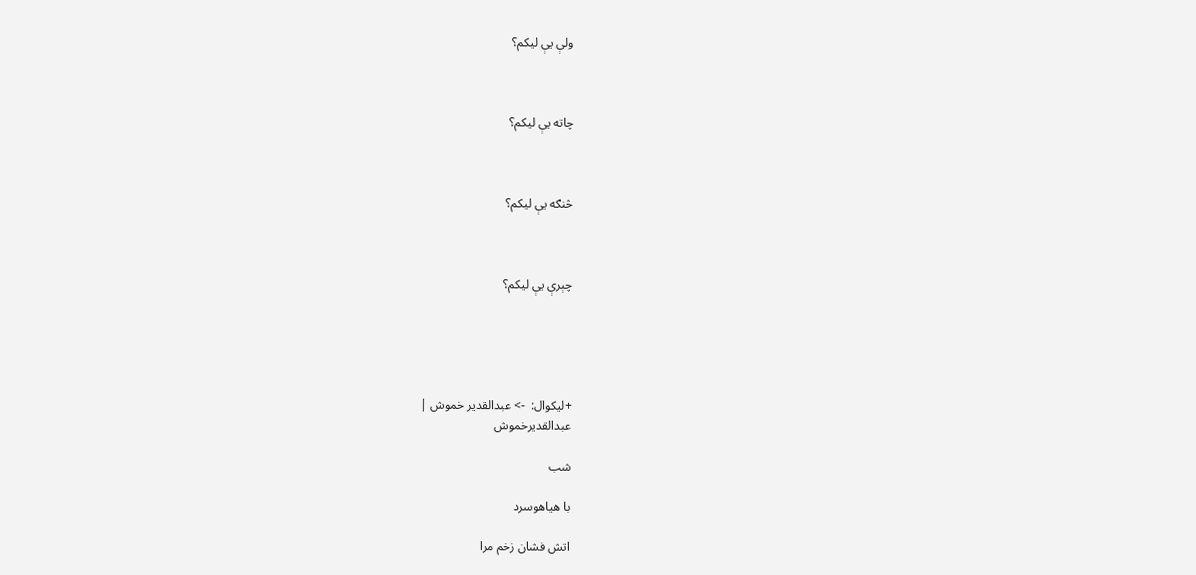ولې يې ليكم؟



چاته يې ليكم؟



څنګه يې ليكم؟



چېرې يې ليكم؟





+ليكوال:  -> عبدالقدير خموش |
عبدالقدیرخموش

شب

با هیاهوسرد

اتش فشان زخم مرا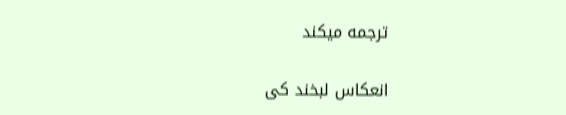ترجمه میکند

انعکاس لبخند کی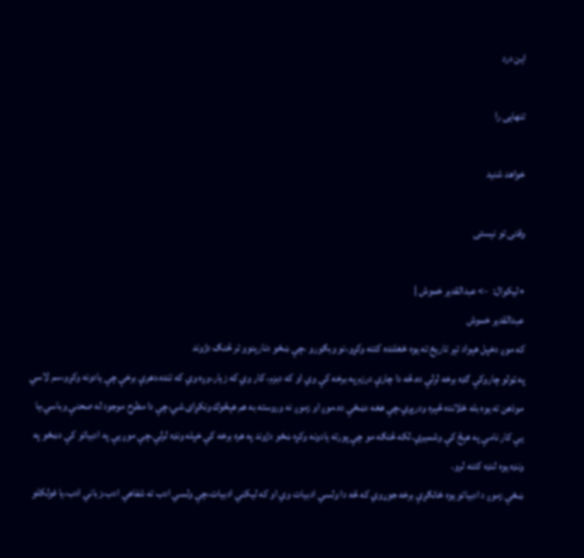این درد

تنهایی را

خواهد شنید

وقتی تو نیستی

+ليكوال:  -> عبدالقدير خموش |
عبدالقدير خموش
كه موږ دخپل هېواد تېر تاريخ ته يوه ځغلنده كتنه وكړو،نو وبګورو ،چې ښځو دنارېنوو تر څنګ دژوند
په ټولو چاروكې ګډه برخه لرلې ده.څه دا چارې درزم په برخه كې وي او كه دبزم، كار وي كه زيار،وږه وي كه تنده،دهرې برخې چې يادونه وكړو،سم لاسي موذهن ته يوه بله ځلانده څېره ودرېږي،چې هغه دښځې ده.موږ او زموږ نه وروسته به هم هېڅوك ونكړاى شي،چې دا مطرح موجود له صحنې وباسي،يا يې كار نامې په هېڅ كې وشميري.لكه څنګه مو چې پورته يادونه وكړه ښځو دژوند په هره برخه كې خپله ونډه لرلې،چې موږ يې په ادبياتو كې دښځو په ونډه يوه لنډه كتنه لرو.
ښځې زموږ د ادبياتو يوه ځانګړې برخه جوړوي كه څه دا ولسي ادبيات وي او كه ليكني ادبيات،چې ولسي ادب ته شفاهي ادب،زباني ادب،يا فولكلو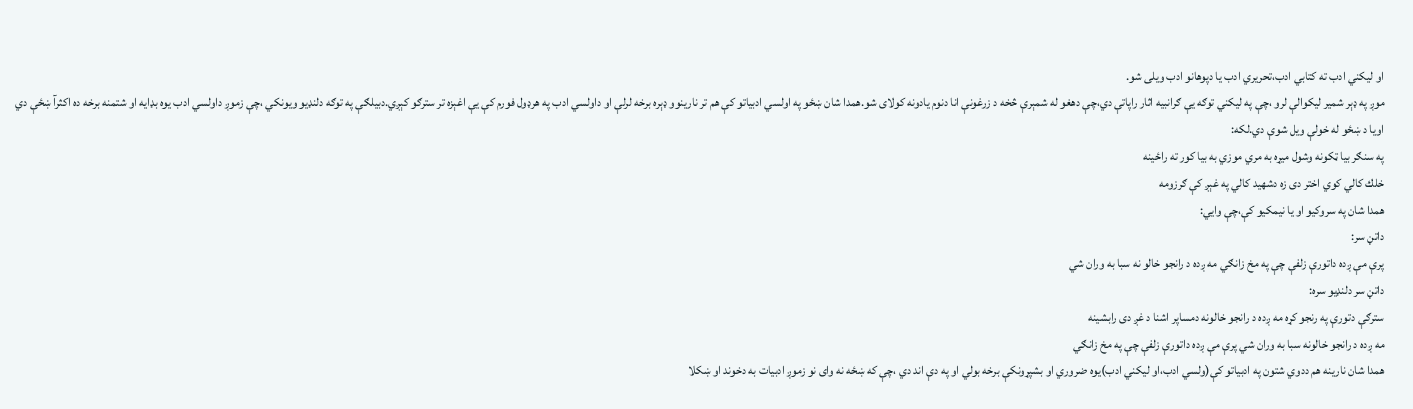او ليكني ادب ته كتابي ادب،تحريري ادب يا دپوهانو ادب ويلى شو.
موږ په ډېر شمير ليكوالې لرو ،چې په ليكني توګه يې ګرانبيه اثار راپاتې دي،چې دهغو له شمېرې څخه د زرغونې انا دنوم يادونه كولاى شو.همدا شان ښځو په اولسي ادبياتو كې هم تر نارينوو ډېره برخه لرلې او داولسي ادب په هرډول فورم كې يې اغېزه تر سترګو كېږي.دبيلګې په توګه دلنډيو ويونكي ،چې زموږ داولسي ادب يوه بډايه او شتمنه برخه ده اكثرآ ښځې دي اويا د ښځو له خولې ويل شوې دي.لكه:
په سنګر بيا ټكونه وشول ميړه به مري موزي به بيا كور ته راځينه
خلك كالي كوي اختر دى زه دشهيد كالي په غېږ كې ګرزومه
همدا شان په سروكيو او يا نيمكيو كې،چې وايي:
داتڼ سر:
پرې مې ږده داتورې زلفې چې په مخ زانګي مه ږده د رانجو خالو نه سبا به وران شي
داتڼ سر دلنډيو سره:
سترګې دتورې په رنجو كړه مه ږده د رانجو خالونه دمساپر اشنا د غږ دى رابشينه
مه ږده د رانجو خالونه سبا به وران شي پرې مې ږده داتورې زلفې چې په مخ زانګي
همدا شان نارينه هم ددوي شتون په ادبياتو كې(ولسي ادب،او ليكني ادب)يوه ضروري او بشپړونكې برخه بولي او په دې اند دي ،چې كه ښځه نه واى نو زموږ ادبيات به دخوند او ښكلا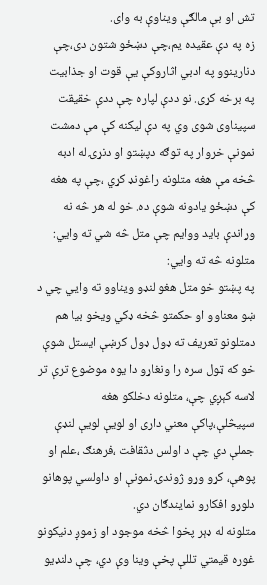تش او بې مالګې ويناوې به واى.
زه په دې عقيده يم،چې دښځو شتون دى،چې دنارينوو په ادبي اثاروكې يې قوت او جذابيت په برخه كړى. نو ددې لپاره چې ددې خقيقت سپيناوى شوى وي په دې ليكنه كې مې دمشت نمونې خروار په توګه دپښتو او دنړۍ له ادبه څخه مې هغه متلونه راغونډ كړي ،چې په هغه كې دښځو يادونه شوې ده. خو له هر څه نه وړاندې بايد ووايم چې متل څه شي ته وايي:
متلونه څه ته وايي:
په پښتو خو متل هغو لنډو ويناوو ته وايي چي د ښو معناوو او حكمتو څخه ډكي ويخو بيا هم دمتلونو تعريف ته ډول ډول كرښې ايستل شوې خو كه ټول سره را ونغاړو دا يوه موضوع ترې تر لاسه كېږي چې، متلونه دخلكو هغه سپيڅلې،پاكې معني دارى او لويې لويې لنډې جملې دي چې د اولس دثقافت ،فرهنګ ،علم او پوهې، كړو وړو ژوندۍ نمونې او داولسي پوهانو دلوړو افكارو نمايندګان دي.
متلونه له ډېر پخوا څخه موجود او زموږ دنيكونو غوره قيمتي تللې پخې وينا وې دي، چې دلنډيو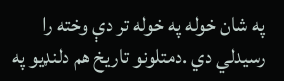په شان خوله په خوله تر دې وخته را رسيدلي دي .دمتلونو تاريخ هم دلنډيو په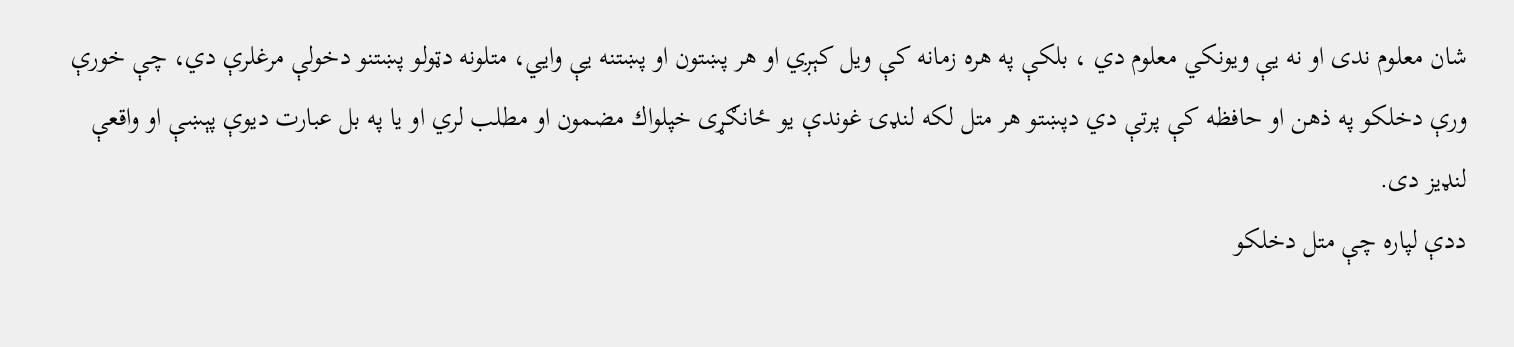شان معلوم ندى او نه يې ويونكي معلوم دي ، بلكې په هره زمانه كې ويل كېږي او هر پښتون او پښتنه يې وايي، متلونه دټولو پښتنو دخولې مرغلرې دي، چې خورې ورې دخلكو په ذهن او حافظه كې پرتې دي دپښتو هر متل لكه لنډۍ غوندې يو ځانګړى خپلواك مضمون او مطلب لري او يا په بل عبارت ديوې پېښې او واقعې لنډيز دى.
ددې لپاره چې متل دخلكو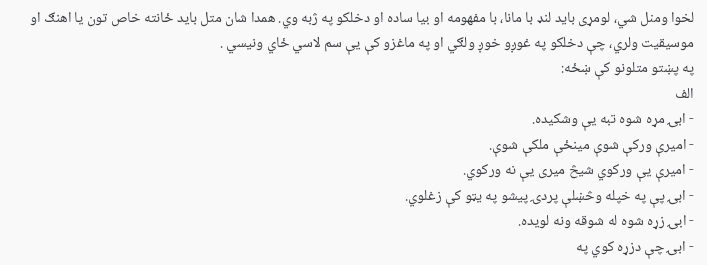لخوا ومنل شي، لومړى بايد لنډ با مانا، با مفهومه او بيا ساده او دخلكو په ژبه وي. همدا شان متل بايد ځانته خاص تون يا اهنګ او موسيقيت ولري، چې دخلكو په غوږو خوږ ولګي او په ماغزو كې يې سم لاسي ځاي ونيسي .
په پښتو متلونو كې ښځه:
الف
- ابۍ مړه شوه تبه يې وشكيده.
- اميرې وركې شوې مينځې ملكې شوې.
- اميرې يې وركوي شيڅ ميرى يې نه وركوي.
- ابۍ پې په خپله وڅښلې پردۍ پيشو په يټو كې زغلوي.
- ابۍ زړه شوه له شوقه ونه لويده.
- ابۍ چې دزړه كوي په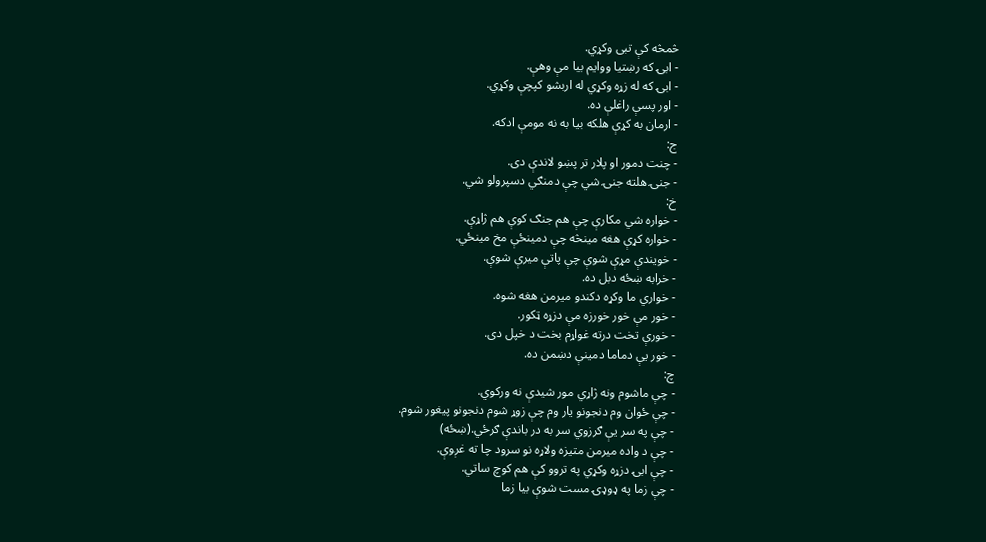څمڅه كې تبى وكړي.
- ابۍ كه رښتيا ووايم بيا مې وهې.
- ابۍ كه له زړه وكړي له اربشو كپچې وكړي.
- اور پسې راغلې ده.
- ارمان به كړې هلكه بيا به نه مومې ادكه.
ج:
- چنت دمور او پلار تر پښو لاندې دى.
- جنۍ هلته جنۍ شي چې دمنګي دسپرولو شي.
خ:
- خواره شي مكارې چې هم جنګ كوې هم ژاړې.
- خواره كړې هغه مينڅه چې دمينځې مخ مينځي.
- خويندې مړې شوې چې پاتې ميرې شوې.
- خرابه ښځه دبل ده.
- خواري ما وكړه دكندو ميرمن هغه شوه.
- خور مې خور خورزه مې دزړه ټكور.
- خورې تخت درته غواړم بخت د خپل دى.
- خور يې دماما دمينې دښمن ده.
چ:
- چې ماشوم ونه ژاړي مور شيدې نه وركوي.
- چې ځوان وم دنجونو يار وم چې زوړ شوم دنجونو پيغور شوم.
- چې په سر يې ګرزوي سر به در باندې ګرځي.(ښځه)
- چې د واده ميرمن متيزه ولاړه نو سرود چا ته غږوې.
- چې ابۍ دزړه وكړي په تروو كې هم كوچ ساتي.
- چې زما په ډوډۍ مست شوې بيا زما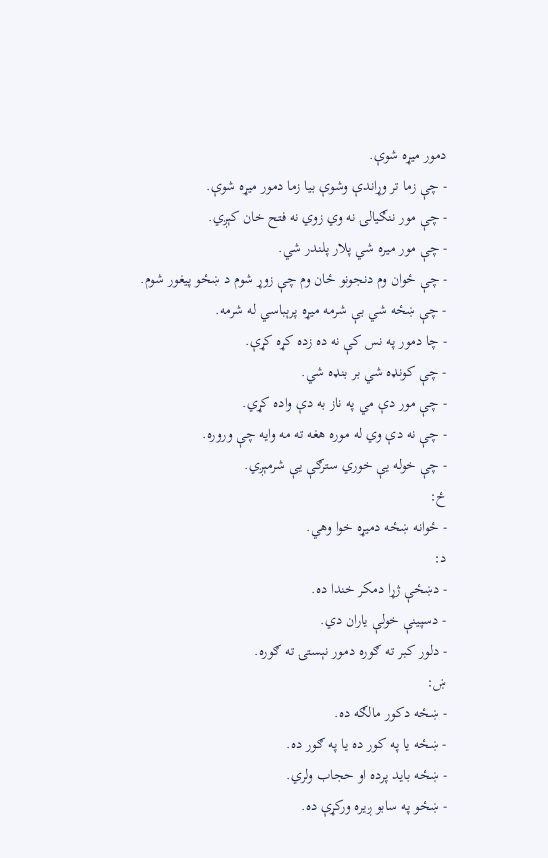دمور ميړه شوې.
- چې زما تر وړاندې وشوې بيا زما دمور ميړه شوې.
- چې مور ننګيالۍ نه وي زوي نه فتح خان كېږي.
- چې مور ميره شي پلار پلندر شي.
- چې ځوان وم دنجونو ځان وم چې زوړ شوم د ښځو پيغور شوم.
- چې ښځه شي بې شرمه ميړه پرېباسي له شرمه.
- چا دمور په نس كې نه ده زده كړه كړې.
- چې كونډه شي بر بنډه شي.
- چې مور دې مي په ناز به دې واده كړي.
- چې نه دې وي له موره هغه ته مه وايه چې وروره.
- چې خوله يې خوري سترګې يې شرمېږي.
ځ:
- ځوانه ښځه دميړه خوا وهي.
د:
- دښځې ژړا دمكر خندا ده.
- دسپينې خولې ياران دي.
- دلور كبر ته ګوره دمور نېستۍ ته ګوره.
ښ:
- ښځه دكور مالګه ده.
- ښځه يا په كور ده يا په ګور ده.
- ښځه بايد پرده او حجاب ولري.
- ښځو په سابو ږيره وركړې ده.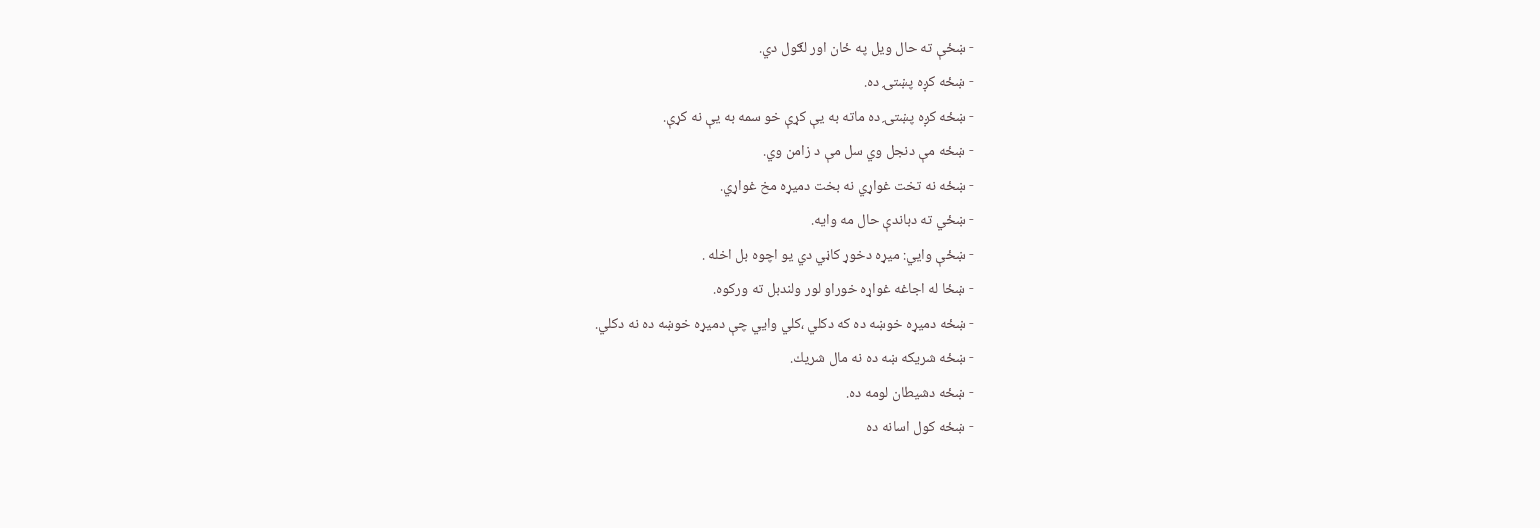- ښځې ته حال ويل په ځان اور لګول دي.
- ښځه كږه پښتۍ ده.
- ښځه كږه پښتۍ ده ماته به يې كړې خو سمه به يې نه كړې.
- ښځه مې دنجل وي سل مې د زامن وي.
- ښځه نه تخت غواړي نه بخت دميړه مخ غواړي.
- ښځي ته دباندې حال مه وايه.
- ښځې وايي: ميړه دخوړ كاڼي دي يو اچوه بل اخله .
- ښځا له اجاغه غواړه خوراو لور ولندبل ته وركوه.
- ښځه دميړه خوښه ده كه دكلي ،كلي وايي چې دميړه خوښه ده نه دكلي.
- ښځه شريكه ښه ده نه مال شريك.
- ښځه دشيطان لومه ده.
- ښځه كول اسانه ده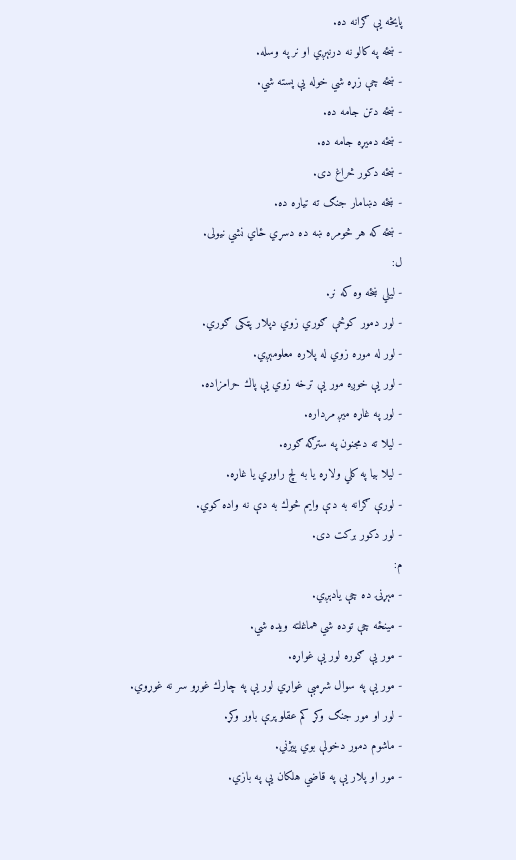پايڅه يې ګرانه ده.
- ښځه په كالو نه درنېږي او نر په وسله.
- ښځه چې زړه شي خوله يې پسته شي.
- ښځه دتن جامه ده.
- ښځه دميړه جامه ده.
- ښځه دكور څراغ دى.
- ښځه دښامار جنګ ته تياره ده.
- ښځه كه هر څومره ښه ده دسړي ځاي نشي نيولى.
ل:
- ليلي ښځه وه كه نر.
- لور دمور كوڅې ګوري زوي دپلار پټكى ګوري.
- لور له موره زوي له پلاره معلومېږي.
- لور يې خوږه مور يې ترخه زوي يې پاك حرامزاده.
- لور په غاړه ميږ مرداره.
- ليلا ته دمجنون په سترګه ګوره.
- ليلا بيا په كلي ولاړه يا به لچ راوړي يا غاړه.
- لورې ګرانه به دې وايم څوك به دې نه واده كوي.
- لور دكور بركت دى.
م:
- مېړنۍ ده چې يادېږي.
- مينځه چې توده شي هماغلته ويده شي.
- مور يې ګوره لور يې غواړه.
- مور يې په سوال شړمبې غواړي لور يې په چارك غوړو سر نه غوړوي.
- لور او مور جنګ وكړ كم عقلو پرې باور وكړ.
- ماشوم دمور دخولې بوي پيژني.
- مور او پلار يې په قاضي هلكان يې په بازي.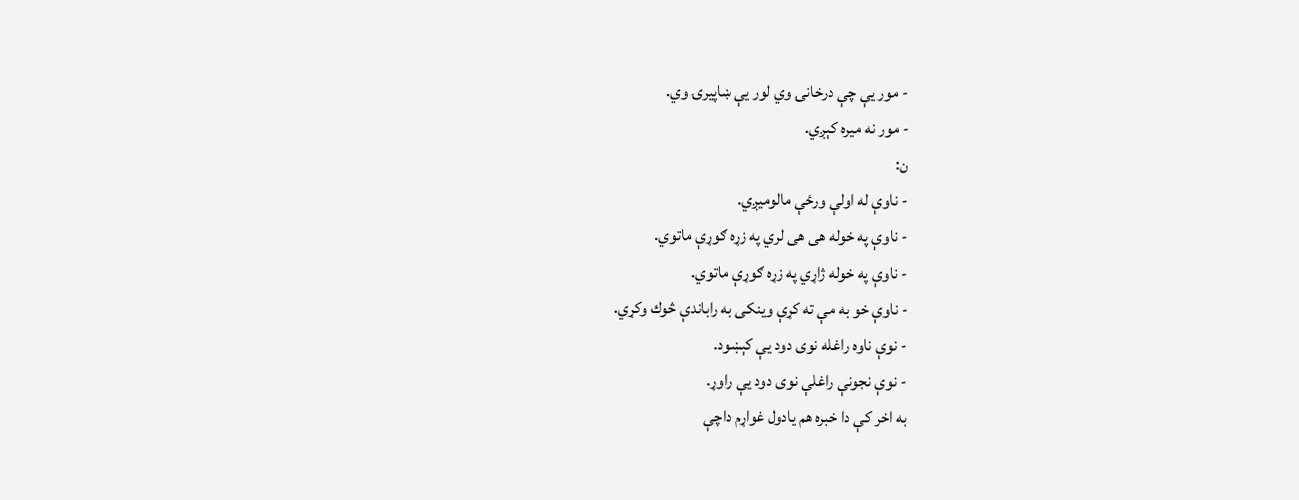- مور يې چې درخانۍ وي لور يې ښاپيرۍ وي.
- مور نه ميره كېږي.
ن:
- ناوې له اولې ورځې مالوميږي.
- ناوې په خوله هى هى لري په زړه ګوړې ماتوي.
- ناوې په خوله ژاړي په زړه ګوړې ماتوي.
- ناوې خو به مې ته كړې وينكى به راباندې څوك وكړي.
- نوې ناوه راغله نوى دود يې كېښود.
- نوې نجونې راغلې نوى دود يې راوړ.
به اخر كې دا خبره هم يادول غواړم داچې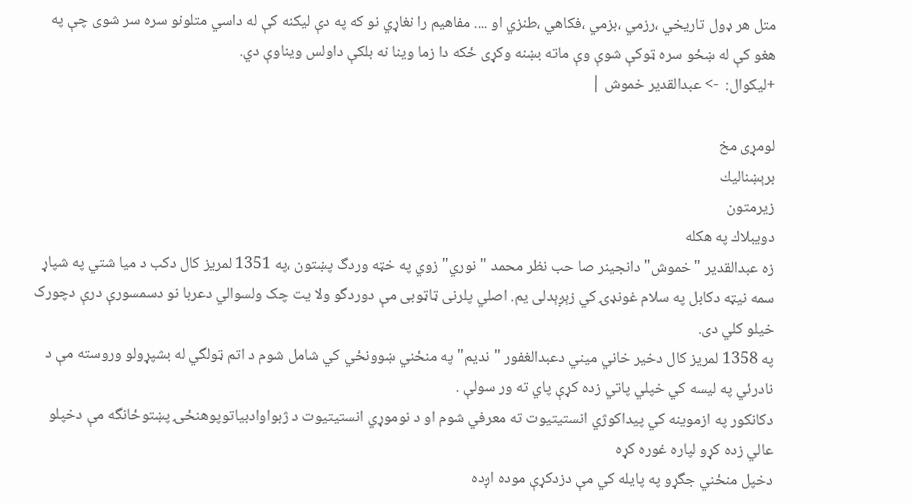متل هر ډول تاريخي ،رزمي ،بزمي ،فكاهي ،طنزي او .... مفاهيم را نغاړي نو كه په دې ليكنه كې له داسي متلونو سره سر شوى چې په هغو كې له ښځو سره ټوكې شوې وې ماته بښنه وكړى ځكه دا زما وينا نه بلكې داولس ويناوې دي.
+ليكوال:  -> عبدالقدير خموش |

لومړى مخ
برېښناليك
زيرمتون
دويبلاك په هكله
زه عبدالقدير "خموش" دانجينر صا حب نظر محمد "نوري"زوي په خټه وردگ پښتون ،په 1351 لمريز کال دکب د ميا شتي په شپاړ سمه نيټه دکابل په سلام غونډۍ کي زېږېدلى يم. اصلي پلرنى ټاټوبى مې دوردگو ولا يت چک ولسوالي دعربا نو دسمسورې درې دچورک خيلو کلي دى.
په 1358 لمريز کال دخير خاني ميني دعبدالغفور "نديم" په منځني ښوونځي کي شامل شوم د اتم ټولگي له بشپړولو وروسته مې د نادرئي په ليسه کي خپلي پاتي زده کړې پاي ته ور سولې .
دکانکور په ازموينه کي پيداکوژي انستيتيوت ته معرفي شوم او د نوموړي انستيتيوت د ژبواوادبياتوپوهنځۍ پښتوځانگه مې دخپلو عالي زده كړو لپاره غوره كړه
دخپل منځني جگړو په پايله کي مې دزدکړې موده اږده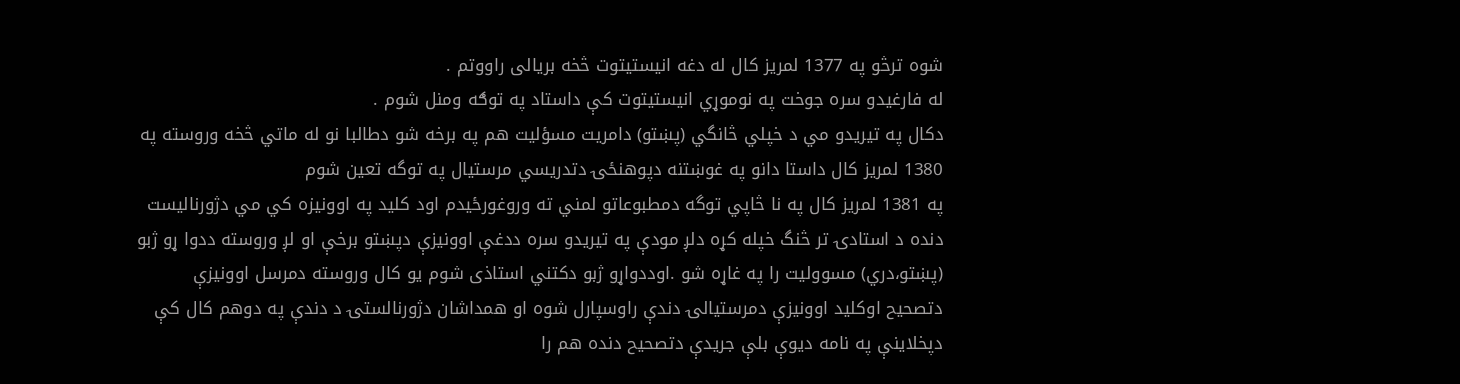شوه ترڅو په 1377 لمريز کال له دغه انيستيتوت څخه بريالى راووتم .
له فارغيدو سره جوخت په نوموړي انيستيتوت كې داستاد په توګه ومنل شوم .
دکال په تيريدو مي د خپلي څانگي (پښتو) دامريت مسؤليت هم په برخه شو دطالبا نو له ماتي څخه وروسته په 1380 لمريز کال داستا دانو په غوښتنه دپوهنځۍ دتدريسي مرستيال په توگه تعين شوم
په 1381 لمريز کال په نا څاپي توگه دمطبوعاتو لمني ته وروغورځيدم اود کليد په اوونيزه کي مي دژورناليست دنده د استادۍ تر څنگ خپله کړه دلږ مودې په تيريدو سره ددغې اوونيزې دپښتو برخې او لږ وروسته ددوا ړو ژبو (پښتو،دري) مسووليت را په غاړه شو .اوددواړو ژبو دکتني استاذى شوم يو کال وروسته دمرسل اوونيزې دتصحيح اوکليد اوونيزې دمرستيالۍ دندې راوسپارل شوه او همداشان دژورنالستۍ د دندې په دوهم کال کې دپخلاينې په نامه ديوې بلې جريدې دتصحيح دنده هم را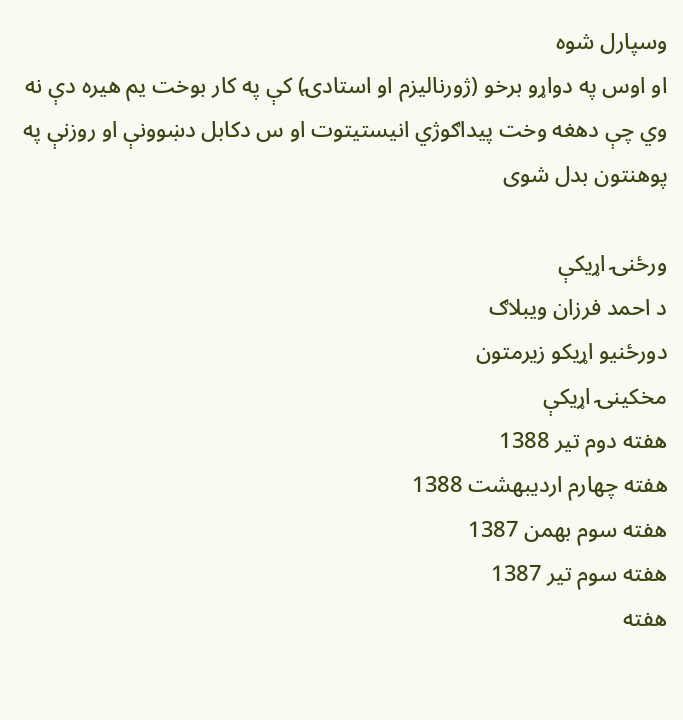وسپارل شوه
او اوس په دواړو برخو (ژورناليزم او استادۍ) كې په كار بوخت يم هيره دې نه وي چې دهغه وخت پيداګوژي انيستيتوت او س دكابل دښوونې او روزنې په پوهنتون بدل شوى

ورځنۍ اړيكې
د احمد فرزان ویبلاګ
دورځنيو اړيكو زيرمتون
مخكينۍ اړيكې
هفته دوم تیر 1388
هفته چهارم اردیبهشت 1388
هفته سوم بهمن 1387
هفته سوم تیر 1387
هفته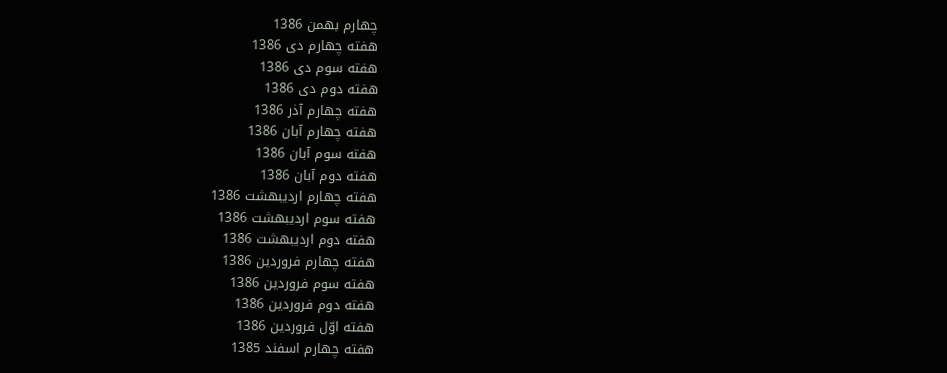چهارم بهمن 1386
هفته چهارم دی 1386
هفته سوم دی 1386
هفته دوم دی 1386
هفته چهارم آذر 1386
هفته چهارم آبان 1386
هفته سوم آبان 1386
هفته دوم آبان 1386
هفته چهارم اردیبهشت 1386
هفته سوم اردیبهشت 1386
هفته دوم اردیبهشت 1386
هفته چهارم فروردین 1386
هفته سوم فروردین 1386
هفته دوم فروردین 1386
هفته اوّل فروردین 1386
هفته چهارم اسفند 1385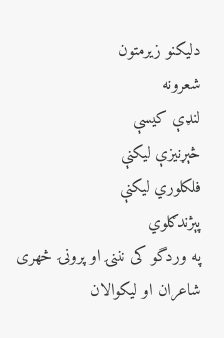دليكنو زيرمتون
شعرونه
لنډې كيسې
څېړنيزې ليكنې
فلكلوري ليكنې
پېژندګلوي
په وردگو کی نننۍ او پرونۍ څهری
شاعران او ليكوالان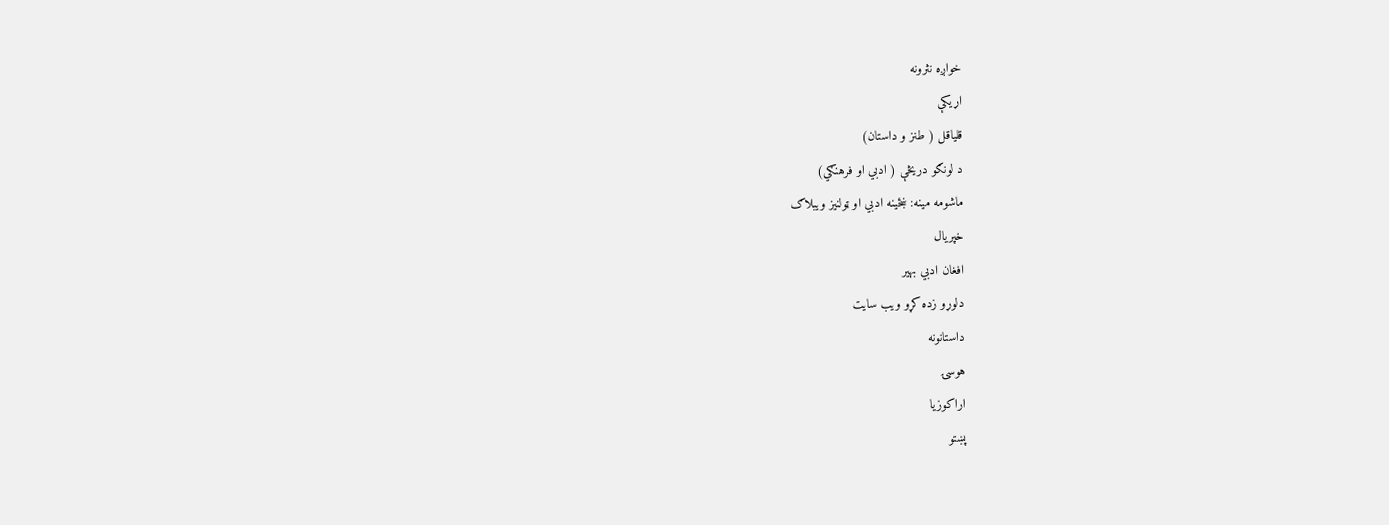خواږه نثرونه
اړيكې
قلیاقل ( طنز و داستان)
د لونګو دريڅې ( ادبي او فرهنګي)
ماشومه مينه: ښځينه ادبي او ټولنيز ويبلاګ
خپريال
افغان ادبي بهير
دلوړو زده كړو ويب سايت
داستانونه
هوسۍ
اراكوزيا
پښتو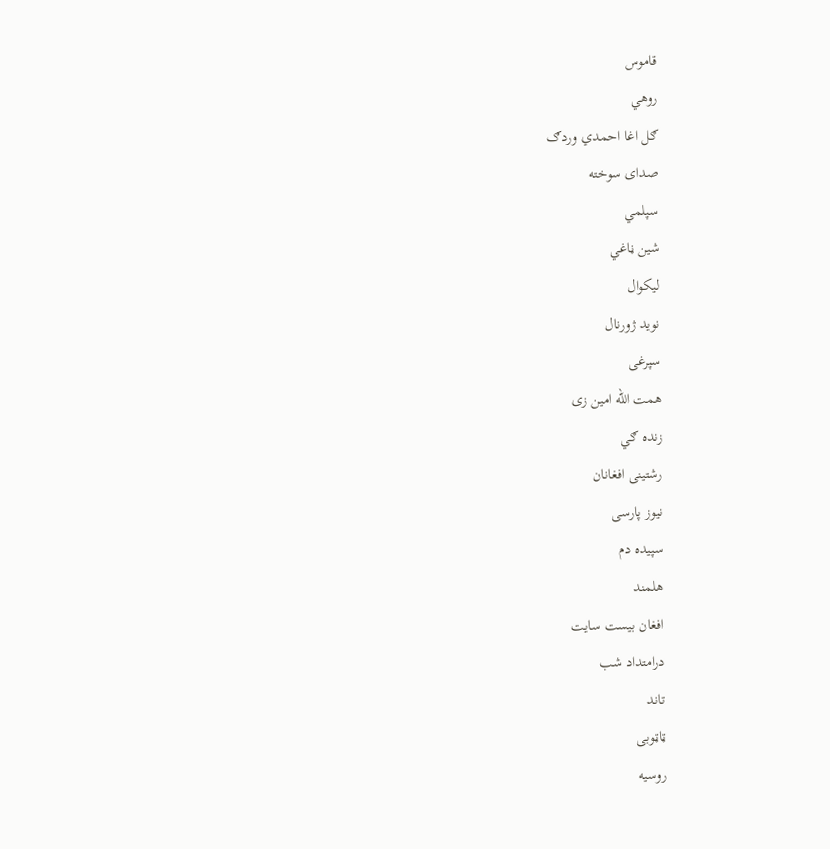قاموس
روهي
ګل اغا احمدي وردګ
صدای سوخته
سپلمي
شين ڼاغي
ليكوال
نوید ژورنال
سپرغی
همت الله امين زى
زنده ګي
رشتینی افغانان
نیوز پارسی
سپیده دم
هلمند
افغان بیست سایت
درامتداد شب
تاند
ټاټوبى
روسيه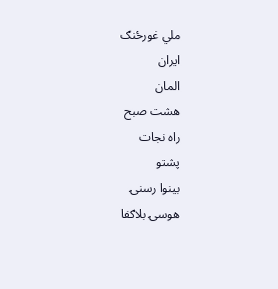ملي غورځنګ
ايران
المان
هشت صبح
راه نجات
پشتو
بينوا رسنۍ
هوسۍ بلاګفا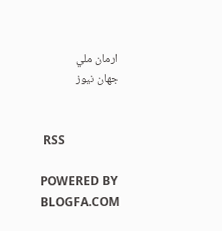ارمان ملي
جهان نيوز


 RSS

POWERED BY
BLOGFA.COM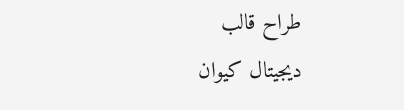طراح قالب
دیجیتال کیوان